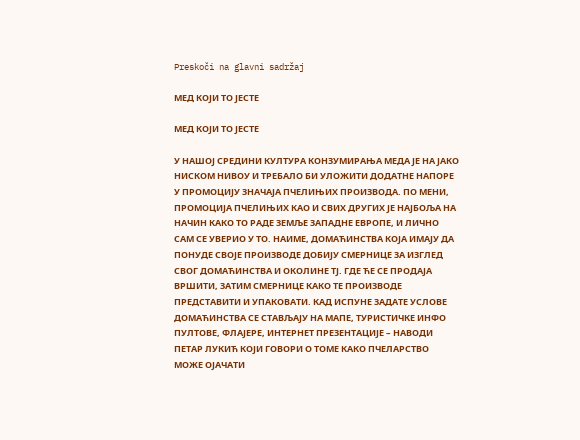Preskoči na glavni sadržaj

МЕД КОЈИ ТО ЈЕСТЕ

МЕД КОЈИ ТО ЈЕСТЕ

У НАШОЈ СРЕДИНИ КУЛТУРА КОНЗУМИРАЊА МЕДА ЈЕ НА ЈАКО НИСКОМ НИВОУ И ТРЕБАЛО БИ УЛОЖИТИ ДОДАТНЕ НАПОРЕ У ПРОМОЦИЈУ ЗНАЧАЈА ПЧЕЛИЊИХ ПРОИЗВОДА. ПО МЕНИ, ПРОМОЦИЈА ПЧЕЛИЊИХ КАО И СВИХ ДРУГИХ ЈЕ НАЈБОЉА НА НАЧИН КАКО ТО РАДЕ ЗЕМЉЕ ЗАПАДНЕ ЕВРОПЕ, И ЛИЧНО САМ СЕ УВЕРИО У ТО. НАИМЕ, ДОМАЋИНСТВА КОЈА ИМАЈУ ДА ПОНУДЕ СВОЈЕ ПРОИЗВОДЕ ДОБИЈУ СМЕРНИЦЕ ЗА ИЗГЛЕД СВОГ ДОМАЋИНСТВА И ОКОЛИНЕ ТЈ. ГДЕ ЋЕ СЕ ПРОДАЈА ВРШИТИ, ЗАТИМ СМЕРНИЦЕ КАКО ТЕ ПРОИЗВОДЕ ПРЕДСТАВИТИ И УПАКОВАТИ. КАД ИСПУНЕ ЗАДАТЕ УСЛОВЕ ДОМАЋИНСТВА СЕ СТАВЉАЈУ НА МАПЕ, ТУРИСТИЧКЕ ИНФО ПУЛТОВЕ, ФЛАЈЕРЕ, ИНТЕРНЕТ ПРЕЗЕНТАЦИЈЕ – НАВОДИ ПЕТАР ЛУКИЋ КОЈИ ГОВОРИ О ТОМЕ КАКО ПЧЕЛАРСТВО МОЖЕ ОЈАЧАТИ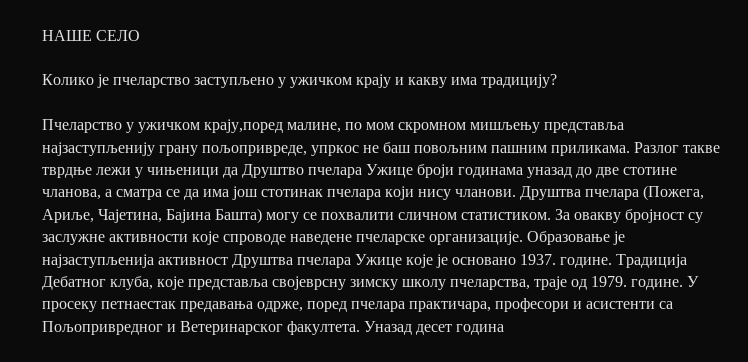НАШЕ СЕЛО

Колико је пчеларство заступљено у ужичком крају и какву има традицију?

Пчеларство у ужичком крају,поред малине, по мом скромном мишљењу представља најзаступљенију грану пољопривреде, упркос не баш повољним пашним приликама. Разлог такве тврдње лежи у чињеници да Друштво пчелара Ужице броји годинама уназад до две стотине чланова, а сматра се да има још стотинак пчелара који нису чланови. Друштва пчелара (Пожега, Ариље, Чајетина, Бајина Башта) могу се похвалити сличном статистиком. За овакву бројност су заслужне активности које спроводе наведене пчеларске организације. Образовање је најзаступљенија активност Друштва пчелара Ужице које је основано 1937. године. Традиција Дебатног клуба, које представља својеврсну зимску школу пчеларства, траје од 1979. године. У просеку петнаестак предавања одрже, поред пчелара практичара, професори и асистенти са Пољопривредног и Ветеринарског факултета. Уназад десет година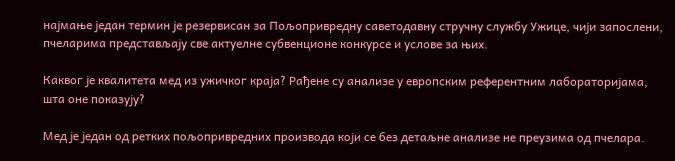најмање један термин је резервисан за Пољопривредну саветодавну стручну службу Ужице, чији запослени, пчеларима представљају све актуелне субвенционе конкурсе и услове за њих.

Каквог је квалитета мед из ужичког краја? Рађене су анализе у европским референтним лабораторијама, шта оне показују?

Мед је један од ретких пољопривредних производа који се без детаљне анализе не преузима од пчелара.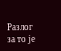Разлог за то је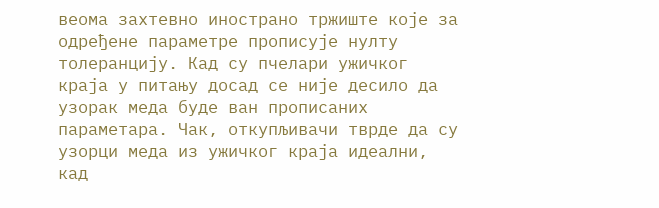веома захтевно инострано тржиште које за одређене параметре прописује нулту толеранцију. Кад су пчелари ужичког краја у питању досад се није десило да узорак меда буде ван прописаних параметара. Чак, откупљивачи тврде да су узорци меда из ужичког краја идеални, кад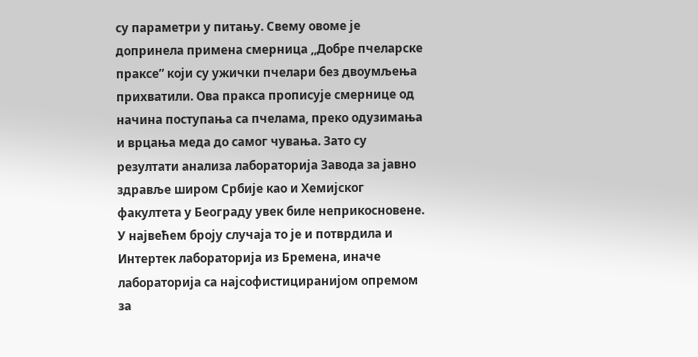су параметри у питању. Свему овоме је допринела примена смерница ,,Добре пчеларске праксе” који су ужички пчелари без двоумљења прихватили. Ова пракса прописује смернице од начина поступања са пчелама, преко одузимања и врцања меда до самог чувања. Зато су резултати анализа лабораторија Завода за јавно здравље широм Србије као и Хемијског факултета у Београду увек биле неприкосновене. У највећем броју случаја то је и потврдила и Интертек лабораторија из Бремена, иначе лабораторија са најсофистициранијом опремом за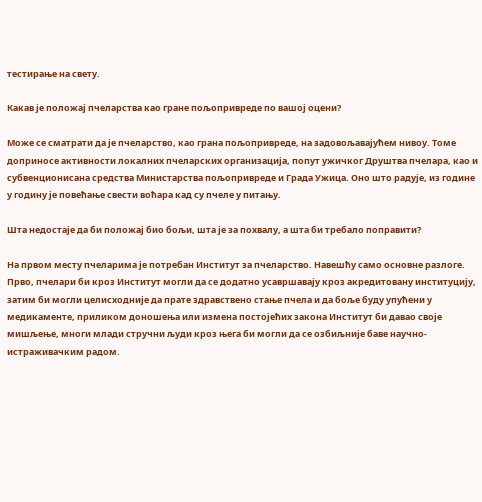тестирање на свету.

Какав је положај пчеларства као гране пољопривреде по вашој оцени?

Може се сматрати да је пчеларство, као грана пољопривреде, на задовољавајућем нивоу. Томе доприносе активности локалних пчеларских организација, попут ужичког Друштва пчелара, као и субвенционисана средства Министарства пољопривреде и Града Ужица. Оно што радује, из године у годину је повећање свести воћара кад су пчеле у питању.

Шта недостаје да би положај био бољи, шта је за похвалу, а шта би требало поправити?

На првом месту пчеларима је потребан Институт за пчеларство. Навешћу само основне разлоге. Прво, пчелари би кроз Институт могли да се додатно усавршавају кроз акредитовану институцију, затим би могли целисходније да прате здравствено стање пчела и да боље буду упућени у медикаменте, приликом доношења или измена постојећих закона Институт би давао своје мишљење, многи млади стручни људи кроз њега би могли да се озбиљније баве научно-истраживачким радом.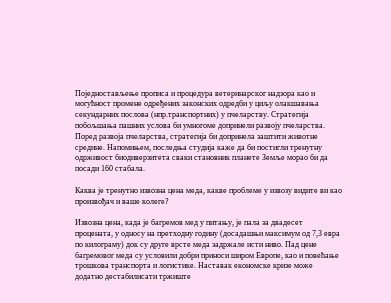Поједностављење прописа и процедура ветеринарског надзора као и могућност промене одређених законских одредби у циљу олакшавања секундарних послова (нпр.транспортних) у пчеларству. Стратегија побољшања пашних услова би умногоме допринели развоју пчеларства. Поред развоја пчеларства, стратегија би допринела заштити животне средине. Напомињем, последња студија каже да би постигли тренутну одрживост биодиверзитета сваки становник планете Земље морао би да посади 160 стабала.

Каква је тренутно извозна цена меда, какве проблеме у извозу видите ви као произвођач и ваше колеге?

Извозна цена, када је багремов мед у питању, је пала за двадесет процената, у односу на претходну годину (досадашњи максимум од 7,3 евра по килограму) док су друге врсте меда задржале исти ниво. Пад цене багремовог меда су условили добри приноси широм Европе, као и повећање трошкова транспорта и логистике. Наставак економске кризе може додатно дестабилисати тржиште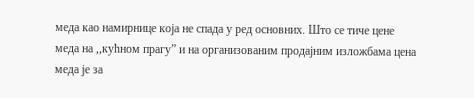меда као намирнице која не спада у ред основних. Што се тиче цене меда на ,,кућном прагу” и на организованим продајним изложбама цена меда је за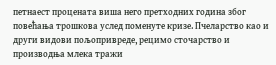петнаест процената виша него претходних година због повећања трошкова услед поменуте кризе. Пчеларство као и други видови пољопривреде, рецимо сточарство и производња млека тражи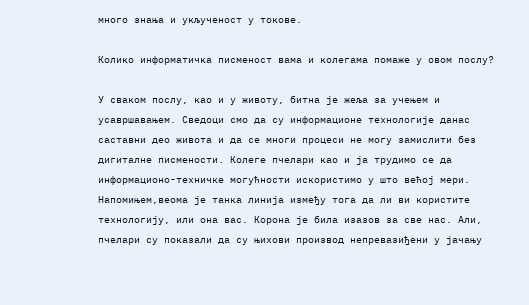много знања и укљученост у токове.

Колико информатичка писменост вама и колегама помаже у овом послу?

У сваком послу, као и у животу, битна је жеља за учењем и усавршавањем. Сведоци смо да су информационе технологије данас саставни део живота и да се многи процеси не могу замислити без дигиталне писмености. Колеге пчелари као и ја трудимо се да информационо-техничке могућности искористимо у што већој мери. Напомињем,веома је танка линија између тога да ли ви користите технологију, или она вас. Корона је била изазов за све нас. Али, пчелари су показали да су њихови производ непревазиђени у јачању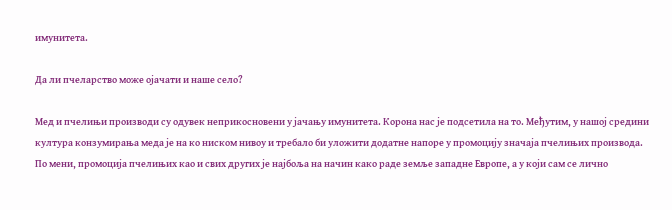имунитета.

Да ли пчеларство може ојачати и наше село?

Мед и пчелињи производи су одувек неприкосновени у јачању имунитета. Корона нас је подсетила на то. Међутим, у нашој средини култура конзумирања меда је на ко ниском нивоу и требало би уложити додатне напоре у промоцију значаја пчелињих производа. По мени, промоција пчелињих као и свих других је најбоља на начин како раде земље западне Европе, а у који сам се лично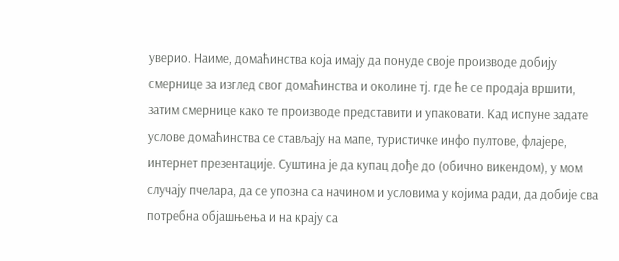уверио. Наиме, домаћинства која имају да понуде своје производе добију смернице за изглед свог домаћинства и околине тј. где ће се продаја вршити, затим смернице како те производе представити и упаковати. Кад испуне задате услове домаћинства се стављају на мапе, туристичке инфо пултове, флајере, интернет презентације. Суштина је да купац дође до (обично викендом), у мом случају пчелара, да се упозна са начином и условима у којима ради, да добије сва потребна објашњења и на крају са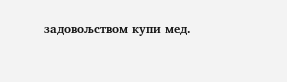задовољством купи мед.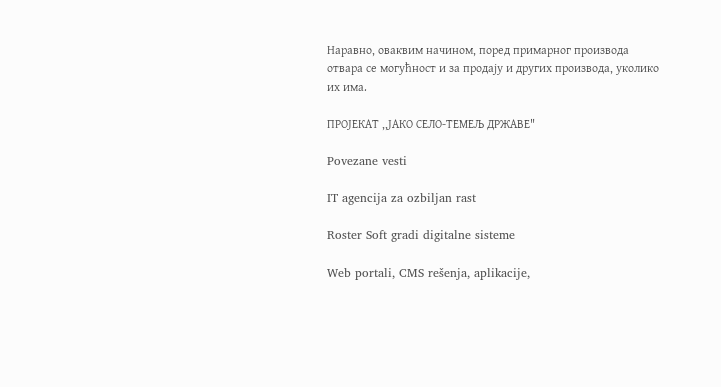Наравно, оваквим начином, поред примарног производа отвара се могућност и за продају и других производа, уколико их има.

ПРОЈЕКАТ ,,ЈАКО СЕЛО-ТЕМЕЉ ДРЖАВЕ"

Povezane vesti

IT agencija za ozbiljan rast

Roster Soft gradi digitalne sisteme

Web portali, CMS rešenja, aplikacije,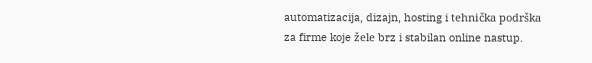automatizacija, dizajn, hosting i tehnička podrška za firme koje žele brz i stabilan online nastup.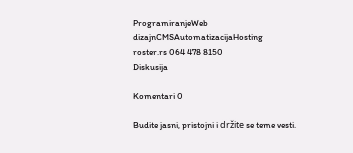ProgramiranjeWeb dizajnCMSAutomatizacijaHosting
roster.rs 064 478 8150
Diskusija

Komentari 0

Budite jasni, pristojni i držite se teme vesti.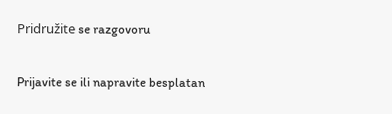Pridružite se razgovoru

Prijavite se ili napravite besplatan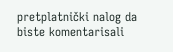pretplatnički nalog da biste komentarisali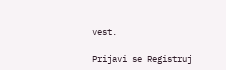vest.

Prijavi se Registruj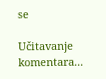se

Učitavanje komentara...